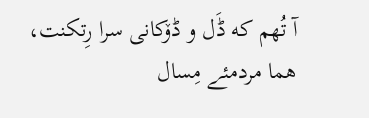آ تُهم که ڈَل و ڈۆکانی سرا رِتکنت، هما مردمئے مِسال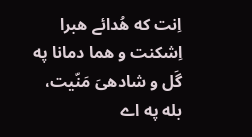اِنت که هُدائے هبرا اِشکنت و هما دمانا په گَل و شادهیَ مَنّیت، بله په اے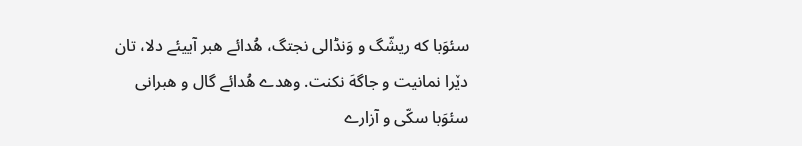سئوَبا که ریشّگ و وَنڈالی نجتگ، هُدائے هبر آییئے دلا، تان دێرا نمانیت و جاگهَ نکنت. وهدے هُدائے گال و هبرانی سئوَبا سکّی و آزارے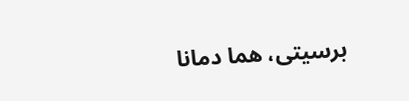برسیتی، هما دمانا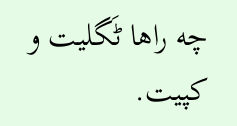چه راها ٹَگلیت و کپیت.